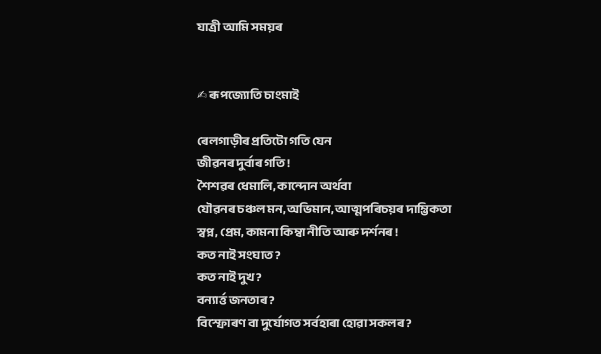যাত্ৰী আমি সময়ৰ


✍ ৰূপজ্যোতি চাংমাই

ৰেলগাড়ীৰ প্ৰতিটো গতি যেন
জীৱনৰ দুৰ্বাৰ গতি !
শৈশৱৰ ধেমালি, কান্দোন অৰ্থবা
যৌৱনৰ চঞ্চল মন, অভিমান, আত্মপৰিচয়ৰ দাম্ভিকতা
স্বপ্ন, প্ৰেম, কামনা কিম্বা নীতি আৰু দৰ্শনৰ !
কত নাই সংঘাত ?
কত নাই দুখ ?
বন্যাৰ্ত্ত জনতাৰ ?
বিস্ফোৰণ বা দুৰ্যোগত সৰ্বহাৰা হোৱা সকলৰ ?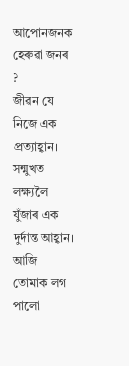আপোনজনক হেৰুৱা জনৰ ?
জীৱন যে নিজে এক প্ৰত্যাহ্বান।
সন্মুখত লক্ষ্যলৈ যুঁজাৰ এক দুৰ্দান্ত আহ্বান।
আজি তোমাক লগ পালো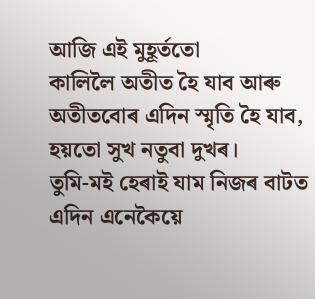আজি এই মুহূৰ্ততো
কালিলৈ অতীত হৈ যাব আৰু
অতীতবোৰ এদিন স্মৃতি হৈ যাব,
হয়তো সুখ নতুবা দুখৰ।
তুমি-মই হেৰাই যাম নিজৰ বাটত
এদিন এনেকৈয়ে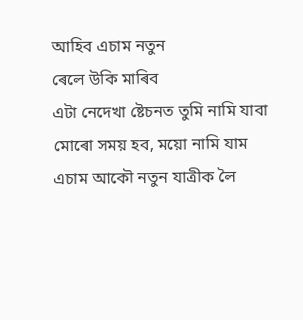আহিব এচাম নতুন
ৰেলে উকি মাৰিব
এটা নেদেখা ষ্টেচনত তুমি নামি যাবা
মোৰো সময় হব, ময়ো নামি যাম
এচাম আকৌ নতুন যাত্ৰীক লৈ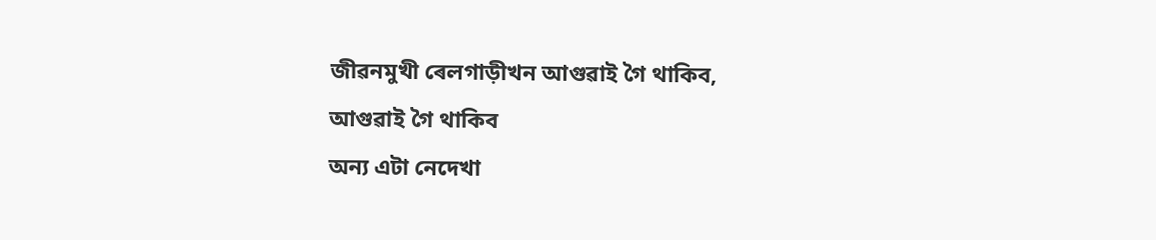জীৱনমুখী ৰেলগাড়ীখন আগুৱাই গৈ থাকিব,
আগুৱাই গৈ থাকিব
অন্য এটা নেদেখা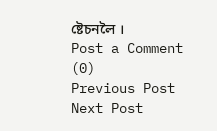ষ্টেচনলৈ ।
Post a Comment (0)
Previous Post Next Post